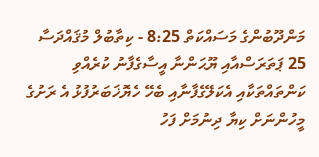މަންދޫބުންގެ މަސައްކަތް 8:25 - ކިތާބުލް މުޤައްދަސާ
25 ޕަތަރަސްއާއި ޔޫޙަންނާ އީސާގެފާނު ކުރެއްވި ކަންތައްތަކާއި އެކަލޭގެފާނާއި ބެހޭ ހެޔޮޚަބަރުފުޅު އެ ރަށުގެ މީހުންނަށް ކިޔާ ދިނުމަށް ފަހު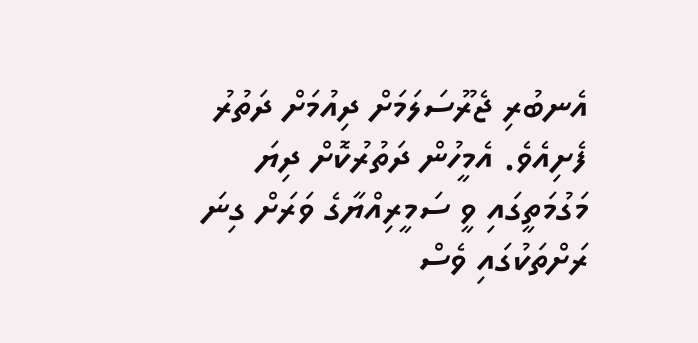އެނބުރި ޖެރޫސަލަމަށް ދިއުމަށް ދަތުރު ފެށިއެވެ. އެމީހުން ދަތުރުކޮށް ދިޔަ މަގުމަތީގައި ވީ ސަމީރިއްޔާގެ ވަރަށް ގިނަ ރަށްތަކުގައި ވެސް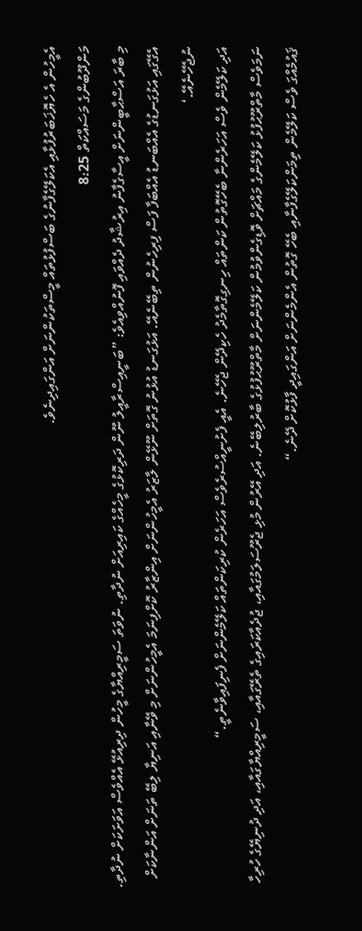އެމީހުން އެ ހެޔޮޚަބަރުފުޅާއި އެކަލޭގެފާނުގެ ބަސްފުޅުތައް މީސްތަކުންނަށް އަންގައިދިނެވެ.
މަންދޫބުންގެ މަސައްކަތް 8:25
މި ބާރަ އަސްޙާބީންނަށް އީސާގެފާނު އިރުޝާދު ދެއްވައި ފޮނުއްވިއެވެ: ”ބަނީއިސްރާއީލު ނޫން ދަރިކޮޅުގެ މީހެއްގެ ކައިރިއަށް ނުދާތި. ނުވަތަ ސަމީރިއްޔާގެ މީހުން ދިރިއުޅޭ އެއްވެސް އަވަށަކަށް ނުދާތި.
އެގޭގައި އަޅުގަނޑުގެ އެއްބަނޑު އެއްބަފާ ފަސް ފިރިހެނުން ތިބޭނެއޭ. އަޅުގަނޑު އުޅުނު ގޮތަށް ނޫޅޭން ލާޒަރު އެމީހުންނަށް އިންޒާރު ކޮށްފިނަމަ އެމީހުންނަށް މި ވޭނާއި އަނިޔާ ލިބޭ ތަނަށް އަންނާކަށް ނުޖެހޭނެއޭ.‘
އަދި ކަލޭމެން ވެސް އަހަރެންނާ ބެހޭގޮތުން ކަންތައް ހިނގިގޮތާމެދު ހެކިދޭން ޖެހޭނެ. އެއީ ފެށުނީއްސުރެވެސް އަހަރެން ކުރިކަންތައް ކަލޭމެންނަށް ފެނިފައިވާނެތީ.“
ނަމަވެސް މާތްރޫޙުފުޅު ކަލޭމެންގެ މައްޗަށް ވޮޑިގެންވުމުން ކަލޭމެންނަށް މާތްރޫޙުފުޅުގެ ބާރުލިބޭނެ. އަދި އޭރުން މުޅި ޖެރޫސަލަމުގައާއި، ޖުދެއާކަރައިގެ ތެރޭގައާއި، ސަމީރިއްޔާގައާއި، އަދި ދުނިޔޭގެ ހުރިހާ ޤައުމެއްގަ ވެސް ކަލޭމެން ތިމަންކަލޭގެފާނާއި ބެހޭ ގޮތުން އެންމެންނަށް އަންގައިދީ ފާޅުކޮށް ދޭނެ.“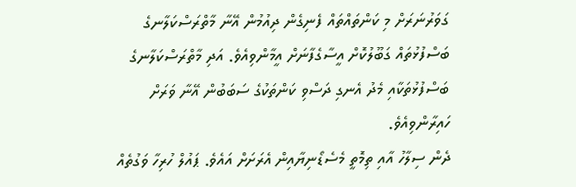ގަވަރުނަރަށް މި ކަންތައްތައް ފެނިގެން ދިއުމުން އޭނާ މާތްރަސްކަލާނގެ ބަސްފުޅުތައް ގަބޫލުކޮށް އީސާގެފާނަށް އީމާންވިއެވެ. އަދި މާތްރަސްކަލާނގެ ބަސްފުޅުތަކާއި މެދު އެނގި ދަސްވި ކަންތަކުގެ ސަބަބުން އޭނާ ވަރަށް ހައިރާންވިއެވެ.
ދެން ސިލާހު އާއި ތިމޮތީ މެސެޑޯނިޔާއިން އެރަށަށް އައެވެ. ޕައުލް ހުރިހާ ވަގުތެއް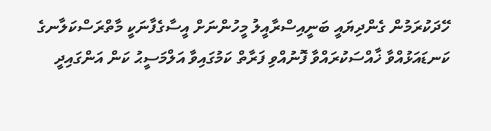ހޭދަކުރަމުން ގެންދިޔައީ ބަނީއިސްރާއީލު މީހުންނަށް އީސާގެފާނަކީ މާތްރަސްކަލާނގެ ކަނޑައަޅުއްވާ ޚާއްސަކުރައްވާ ފޮނުއްވި ފަރާތް ކަމުގައިވާ އަލްމަސީޙު ކަން އަންގައިދީ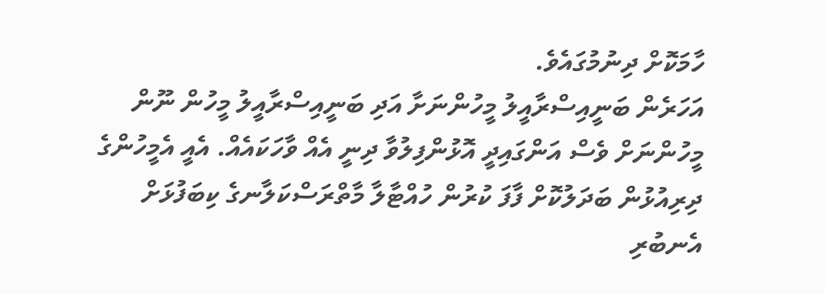ހާމަކޮށް ދިނުމުގައެވެ.
އަހަރެން ބަނީއިސްރާއީލު މީހުންނަށާ އަދި ބަނީއިސްރާއީލު މީހުން ނޫން މީހުންނަށް ވެސް އަންގައިދީ އޮޅުންފިލުވާ ދިނީ އެއް ވާހަކައެއް. އެއީ އެމީހުންގެ ދިރިއުޅުން ބަދަލުކޮށް ފާފަ ކުރުން ހުއްޓާލާ މާތްރަސްކަލާނގެ ކިބަފުޅަށް އެނބުރި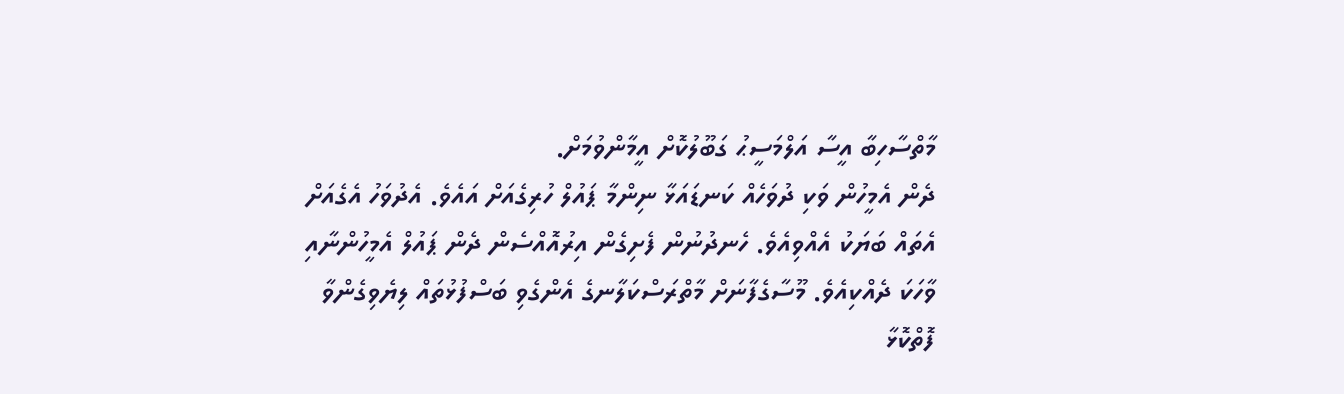މާތްސާހިބާ އީސާ އަލްމަސީޙު ގަބޫލުކޮށް އީމާންވުމަށް.
ދެން އެމީހުން ވަކި ދުވަހެއް ކަނޑައަޅާ ނިންމާ ޕައުލް ހުރިގެއަށް އައެވެ. އެދުވަހު އެގެއަށް އެތައް ބަޔަކު އެއްވިއެވެ. ހެނދުނުން ފެށިގެން އިރުއޮއްސެން ދެން ޕައުލް އެމީހުންނާއި ވާހަކަ ދެއްކިއެވެ. މޫސާގެފާނަށް މާތްރަސްކަލާނގެ އެންގެވި ބަސްފުޅުތައް ލިޔެވިގެންވާ ފޮތްކޮޅާ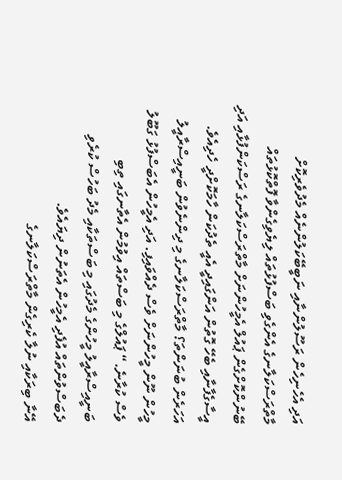އަދި އެހެނިހެން ރަސޫލުންނާއި ނަބީބޭކަލުންނެއް މެދުވެރިކޮށް މާތްރަސްކަލާނގެ އެންގެވި ބަސްފުޅުތައް ލިޔެވިގެންވާ ފޮތްކޮޅުތައް ބޭނުންކޮށްގެން ޕައުލް އެމީހުންނަށް މާތްރަސްކަލާނގެ ރަސްކަންފުޅާއި އަދި އީސާގެފާނާއި ބެހޭ ގޮތުން އަންގައިދީ އެއީ ތެދުކަން ހާމަކޮށްދީ ހެދިއެވެ.
އަހަރެން ބުނަންތަ؟ މާތްރަސްކަލާނގެ މި ދިންނެވުން ބަނީއިސްރާއީލު މީހުން ނޫން މީހުންނަށް ވެސް ދެއްވައިފި. އަދި އެމީހުން އެބަސްފުޅު ގަބޫލު ވެސް ކުރާނެ.“ ޕައުލްގެ މި ބަސްތައް އިވުމުން އެތާނގައި ތިބި ބަނީއިސްރާއީލު މީހުންގެ މެދުގައި މި ބަސްތަކާއި މެދު ބަހުސް ކުރެވި ދެބަސްވުންތައް އުފެދި އެމީހުން އެތަނުން ދިޔައެވެ.
އޭނާ ބިރަކާއި ނުލާ ކެރިގެން މާތްރަސްކަލާނގެ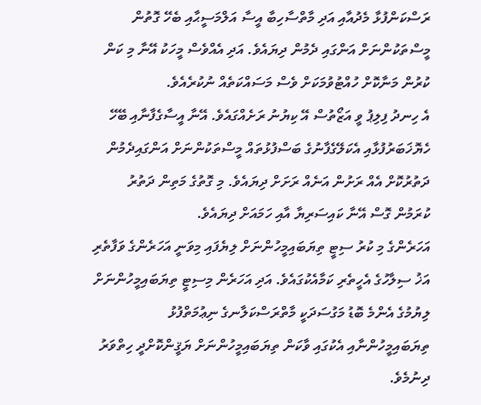ރަސްކަންފުޅާ މެދުއާއި އަދި މާތްސާހިބާ އީސާ އަލްމަސީޙާއި ބެހޭ ގޮތުން މީސްތަކުންނަށް އަންގައި ދެމުން ދިޔައެވެ. އަދި އެއްވެސް މީހަކު އޭނާ މި ކަން ކުރުން މަނާކޮށް ހުއްޓުވުމަކަށް ވެސް މަސައްކަތެއް ނުކުރެއެވެ.
އެ ހިނދު ފިލިޕު ވީ އަޒޯތުސް އޭ ކިޔުނު ރަށެއްގައެވެ. އޭނާ އީސާގެފާނާއި ބޭހޭ ހެޔޮޚަބަރުފުޅާއި އެކަލޭގެފާނުގެ ބަސްފުޅުތައް މީސްތަކުންނަށް އަންގައިދެމުން ދަތުރުކޮށް އެއް ރަށުން އަނެއް ރަށަށް ދިޔައެވެ. މި ގޮތުގެ މަތިން ދަތުރު ކުރަމުން ގޮސް އޭނާ ކައިސަރިޔާ އާއި ހަމައަށް ދިޔައެވެ.
އަހަރެންގެ މި ކުރު ސިޓީ ތިޔަބައިމީހުންނަށް ލިޔެފައި މިވަނީ އަހަރެންގެ ވަފާތެރި އަޚު ސިލާހުގެ އެހީތެރި ކަމާއެކުގައެވެ. އަދި އަހަރެން މިސިޓީ ތިޔަބައިމީހުންނަށް ލިޔުމުގެ އެންމެ ބޮޑު މަގުސަދަކީ މާތްރަސްކަލާނގެ ނިޢުމަތްފުޅު ތިޔަބައިމީހުންނާއި އެކުގައި ވާކަން ތިޔަބައިމީހުންނަށް ޔަޤީންކޮށްދީ ހިތްވަރު ދިނުމެވެ.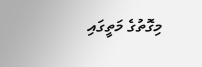މިގޮތުގެ މަތީގައި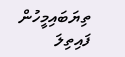ތިޔަބައިމީހުން ފައިތިލަ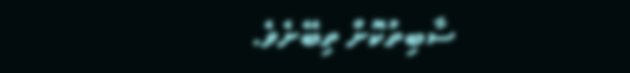ސާބިތުކޮށް ތިބޭށެވެ.